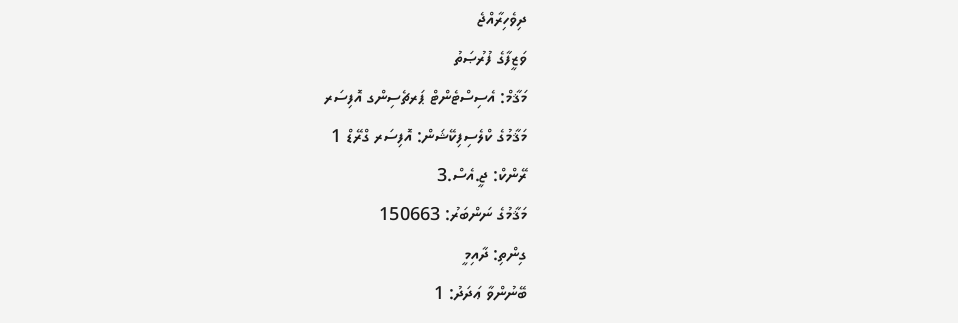ދިވެހިރާއްޖެ
ވަޒީފާގެ ފުރުޞަތު
މަޤާމް: އެސިސްޓެންޓް ޕަރޗެސިންގ އޮފިސަރ
މަޤާމުގެ ކްލެސިފިކޭޝަން: އޮފިސަރ ގްރޭޑް 1
ރޭންކް: ޖީ.އެސް.3
މަޤާމުގެ ނަންބަރު: 150663
ގިންތި: ދާއިމީ
ބޭނުންވާ ޢަދަދު: 1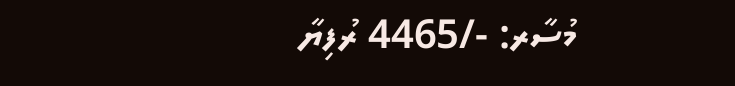މުސާރ: -/4465 ރުފިޔާ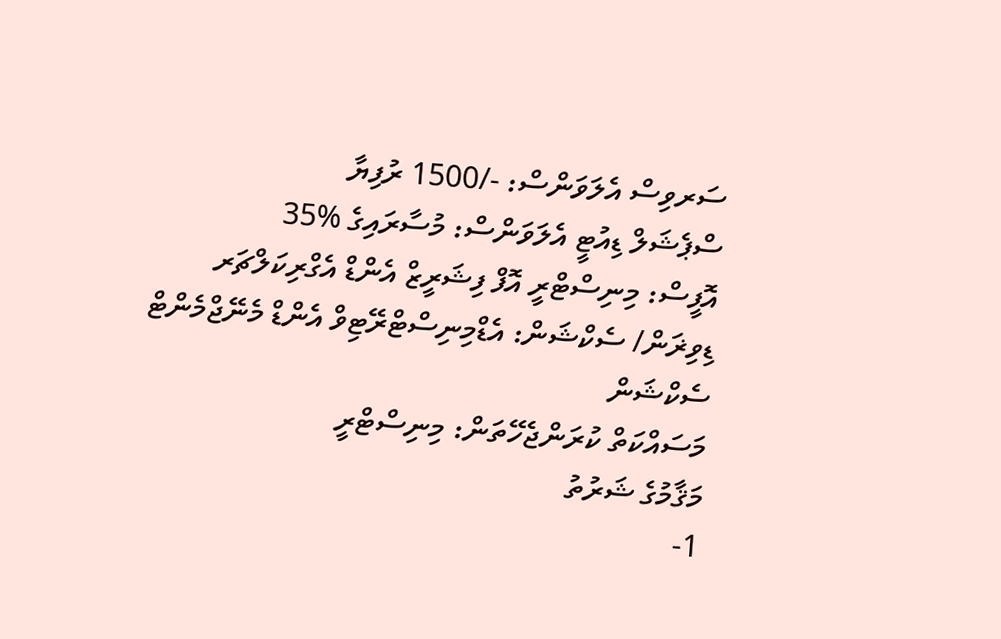ސަރވިސް އެލަވަންސް: -/1500 ރުފިޔާ
ސްޕެޝަލް ޑިއުޓީ އެލަވަންސް: މުސާރައިގެ %35
އޮފީސް: މިނިސްޓްރީ އޮފް ފިޝަރީޒް އެންޑް އެގްރިކަލްޗަރ
ޑިވިޜަން/ ސެކްޝަން: އެޑްމިނިސްޓްރޭޓިވް އެންޑް މެނޭޖްމެންޓް ސެކްޝަން
މަސައްކަތް ކުރަންޖެހޭތަން: މިނިސްޓްރީ
މަޤާމުގެ ޝަރުތު
1-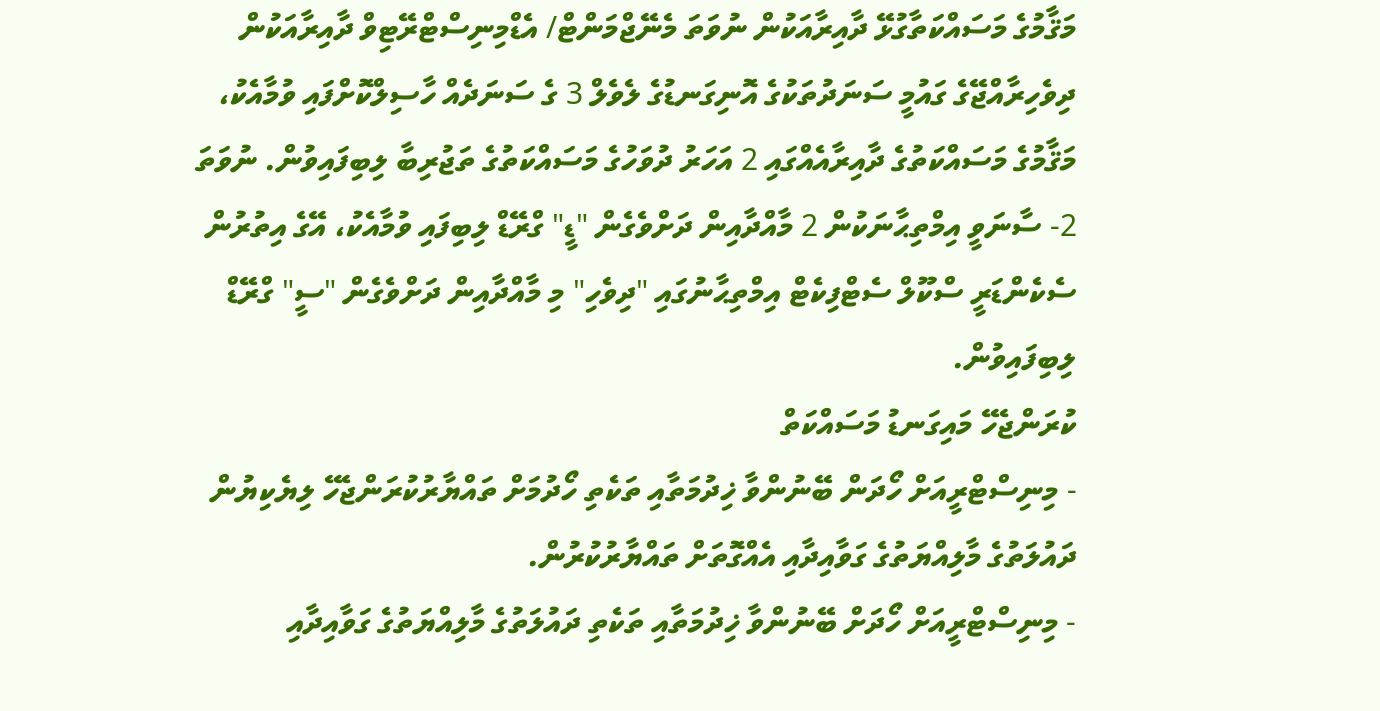މަޤާމުގެ މަސައްކަތާގުޅޭ ދާއިރާއަކުން ނުވަތަ މެނޭޖްމަންޓް/ އެޑްމިނިސްޓްރޭޓިވް ދާއިރާއަކުން ދިވެހިރާއްޖޭގެ ގައުމީ ސަނަދުތަކުގެ އޮނިގަނޑުގެ ލެވެލް 3 ގެ ސަނަދެއް ހާސިލްކޮށްފައި ވުމާއެކު، މަޤާމުގެ މަސައްކަތުގެ ދާއިރާއެއްގައި 2 އަހަރު ދުވަހުގެ މަސައްކަތުގެ ތަޖުރިބާ ލިބިފައިވުން. ނުވަތަ
2- ސާނަވީ އިމްތިޙާނަކުން 2 މާއްދާއިން ދަށްވެގެން "ޑީ" ގްރޭޑް ލިބިފައި ވުމާއެކު، އޭގެ އިތުރުން ސެކެންޑަރީ ސްކޫލް ސެޓްފިކެޓް އިމްތިޙާނުގައި "ދިވެހި" މި މާއްދާއިން ދަށްވެގެން "ސީ" ގްރޭޑް ލިބިފައިވުން.
ކުރަންޖެހޭ މައިގަނޑު މަސައްކަތް
- މިނިސްޓްރީއަށް ހޯދަން ބޭނުންވާ ޚިދުމަތާއި ތަކެތި ހޯދުމަށް ތައްޔާރުކުރަންޖެހޭ ލިޔެކިޔުން ދައުލަތުގެ މާލިއްޔަތުގެ ގަވާއިދާއި އެއްގޮތަށް ތައްޔާރުކުރުން.
- މިނިސްޓްރީއަށް ހޯދަށް ބޭނުންވާ ޚިދުމަތާއި ތަކެތި ދައުލަތުގެ މާލިއްޔަތުގެ ގަވާއިދާއި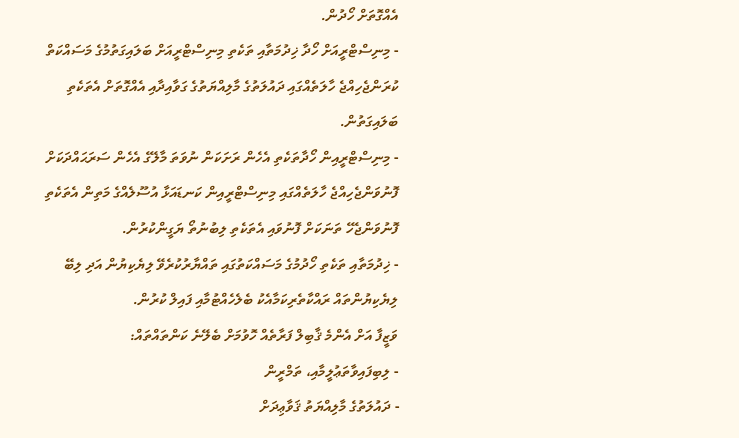އެއްގޮތަށް ހޯދުން.
- މިނިސްޓްރީއަށް ހޯދާ ޚިދުމަތާއި ތަކެތި މިނިސްޓްރީއަށް ބަލައިގަތުމުގެ މަސައްކަތް ކުރަންޖެހިއްޖެ ހާލަތެއްގައި ދައުލަތުގެ މާލިއްޔަތުގެ ގަވާއިދާއި އެއްގޮތަށް އެތަކެތި ބަލައިގަތުން.
- މިނިސްޓްރީއިން ހޯދާތަކެތި އެހެން ރަށަކަން ނުވަތަ މާލޭގެ އެހެން ސަރަޙައްދަކަށް ފޮނުވަންޖެހިއްޖެ ހާލަތެއްގައި މިނިސްޓްރީއިން ކަނޑައަޅާ އުސޫލެއްގެ މަތިން އެތަކެތި ފޮނުވަންޖެހޭ ތަނަކަށް ފޮނުވައި އެތަކެތި ލިބުނުތޯ ޔަގީންކުރުން.
- ޚިދުމަތާއި ތަކެތި ހޯދުމުގެ މަސައްކަތުގައި ތައްޔާރުކުރެވޭ ލިޔެކިޔުން އަދި ލިބޭ ލިޔެކިޔުންތައް ރައްކާތެރިކަމާއެކު ބެލެހެއްޓުމާއި ފައިލް ކުރުން.
ވަޒީފާ އަށް އެންމެ ޤާބިލް ފަރާތެއް ހޮވުމަށް ބެލޭނެ ކަންތައްތައް:
- ލިބިފައިވާތަޢުލީމާއި، ތަމްރީން
- ދައުލަތުގެ މާލިއްޔަތު ޤަވާޢިދަށް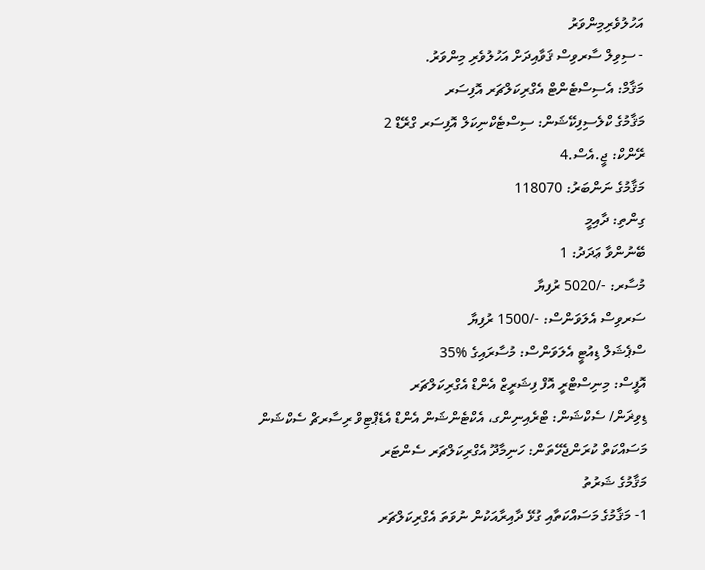އަހުލުވެރިމިންވަރު
- ސިވިލް ސާރވިސް ޤަވާއިދަށް އަހުލުވެރި މިންވަރު.
މަޤާމް: އެސިސްޓެންޓް އެގްރިކަލްޗަރ އޮފިސަރ
މަޤާމުގެ ކްލެސިފިކޭޝަން: ސިސްޓެކްނިކަލް އޮފިސަރ ގްރޭޑް 2
ރޭންކް: ޖީ.އެސް.4
މަޤާމުގެ ނަންބަރު: 118070
ގިންތި: ދާއިމީ
ބޭނުންވާ ޢަދަދު: 1
މުސާރ: -/5020 ރުފިޔާ
ސަރވިސް އެލަވަންސް: -/1500 ރުފިޔާ
ސްޕެޝަލް ޑިއުޓީ އެލަވަންސް: މުސާރައިގެ %35
އޮފީސް: މިނިސްޓްރީ އޮފް ފިޝަރީޒް އެންޑް އެގްރިކަލްޗަރ
ޑިވިޜަން/ ސެކްޝަން: ޓްރެއިނިންގ، އެކްޓެންޝަން އެންޑް އެޑެޕްޓިވް ރިސާރޗް ސެކްޝަން
މަސައްކަތް ކުރަންޖެހޭތަން: ހަނިމާދޫ އެގްރިކަލްޗަރ ސެންޓަރ
މަޤާމުގެ ޝަރުތު
1- މަޤާމުގެ މަސައްކަތާއި ގުޅޭ ދާއިރާއަކުން ނުވަތަ އެގްރިކަލްޗަރ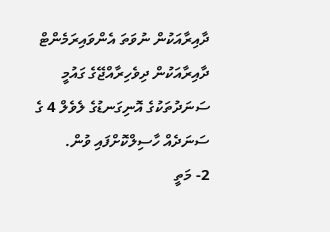ދާއިރާއަކުން ނުވަތަ އެންވައިރަމެންޓް ދާއިރާއަކުން ދިވެހިރާއްޖޭގެ ގައުމީ ސަނަދުތަކުގެ އޮނިގަނޑުގެ ލެވެލް 4 ގެ ސަނަދެއް ހާސިލްކޮށްފައި ވުން.
2- މަތީ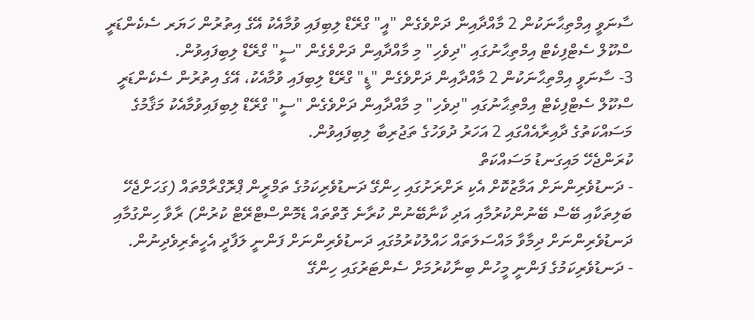ސާނަވީ އިމްތިޙާނަކުން 2 މާއްދާއިން ދަށްވެގެން "އީ" ގްރޭޑް ލިބިފައި ވުމާއެކު އޭގެ އިތުރުން ހަޔަރ ސެކެންޑަރީ ސްކޫލް ސެޓްފިކެޓް އިމްތިޙާނުގައި "ދިވެހި" މި މާއްދާއިން ދަށްވެގެން "ސީ" ގްރޭޑް ލިބިފައިވުން.
3- ސާނަވީ އިމްތިޙާނަކުން 2 މާއްދާއިން ދަށްވެގެން "ޑީ" ގްރޭޑް ލިބިފައި ވުމާއެކު، އޭގެ އިތުރުން ސެކެންޑަރީ ސްކޫލް ސެޓްފިކެޓް އިމްތިޙާނުގައި "ދިވެހި" މި މާއްދާއިން ދަށްވެގެން "ސީ" ގްރޭޑް ލިބިފައިވުމާއެކު މަޤާމުގެ މަސައްކަތުގެ ދާއިރާއެއްގައި 2 އަހަރު ދުވަހުގެ ތަޖުރިބާ ލިބިފައިވުން.
ކުރަންޖެހޭ މައިގަނޑު މަސައްކަތް
- ދަނޑުވެރިންނަށް އަމާޒުކޮށް އެކި ރަށްރަށުގައި ހިންގޭ ދަނޑުވެރިކަމުގެ ތަމްރީން ޕްރޮގްރާމްތައް (ގަހަށްޖެހޭ ބަލިތަކާއި ބޭސް ބޭނުންކުރުމާއި އަދި ކާނާބޭނުން ކުރާނެ ގޮތްތައް ޑެމޮންސްޓްރޭޓް ކުރުން) ރާވާ ހިންގުމާއި ދަނޑުވެރިންނަށް ދިމާވާ މައްސަލަތައް ހައްލުކުރުމުގައި ދަނޑުވެރިންނަށް ފަންނީ ލަފާދީ އެހީތެރިވެދިނުން.
- ދަނޑުވެރިކަމުގެ ފަންނީ މީހުން ބިނާކުރުމަށް ސެންޓަރުގައި ހިންގޭ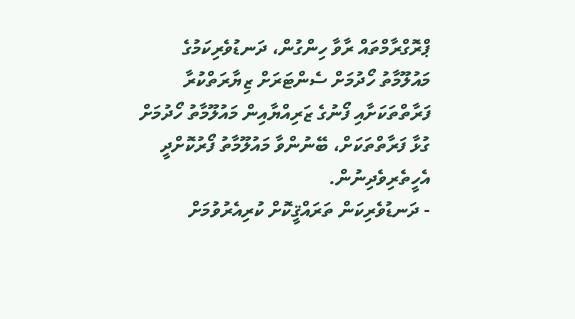ޕްރޮގްރާމްތައް ރާވާ ހިންގުން، ދަނޑުވެރިކަމުގެ މައުލޫމާތު ހޯދުމަށް ސެންޓަރަށް ޒިޔާރަތްކުރާ ފަރާތްތަކަށާއި ފޯނުގެ ޒަރިއްޔާއިން މައުލޫމާތު ހޯދުމަށް ގުޅާ ފަރާތްތަކަށް، ބޭނުންވާ މައުލޫމާތު ފޯރުކޮށްދީ އެހީތެރިވެދިނުން.
- ދަނޑުވެރިކަން ތަރައްޤީކޮށް ކުރިއެރުވުމަށް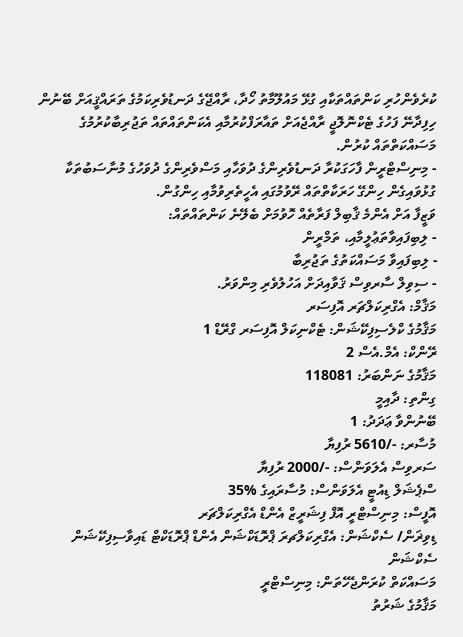ކުރެވެންހުރި ކަންތައްތަކާއި ގުޅޭ މައުލޫމާތު ހޯދާ، ރާއްޖޭގެ ދަނޑުވެރިކަމުގެ ތަރައްޤީއަށް ބޭނުން ހިފިދާނޭ ފަހުގެ ޓެކްނޮލޮޖީ ރާއްޖެއަށް ތައާރަފްކުރުމާއި އެކަންތައްތައް ތަޖުރިބާކުރުމުގެ މަސައްކަތްތައް ކުރުން.
- މިނިސްޓްރީން ފާހަގަކުރާ ދަނޑުވެރިންގެ ދުވަހާއި މަސްވެރިންގެ ދުވަހުގެ މުނާސަބުތަކާ ގުޅުވައިގެން ހިންގޭ ހަރަކާތްތައް ރޭވުމުގައި އެހީތެރިވުމާއި ހިންގުން.
ވަޒީފާ އަށް އެންމެ ޤާބިލް ފަރާތެއް ހޮވުމަށް ބެލޭނެ ކަންތައްތައް:
- ލިބިފައިވާތަޢުލީމާއި، ތަމްރީން
- ލިބިފައިވާ މަސައްކަތުގެ ތަޖުރިބާ
- ސިވިލް ސާރވިސް ޤަވާއިދަށް އަހުލުވެރި މިންވަރު.
މަޤާމް: އެގްރިކަލްޗަރ އޮފިސަރ
މަޤާމުގެ ކްލެސިފިކޭޝަން: ޓެކްނިކަލް އޮފިސަރ ގްރޭޑް 1
ރޭންކް: އެމް.އެސް 2
މަޤާމުގެ ނަންބަރު: 118081
ގިންތި: ދާއިމީ
ބޭނުންވާ ޢަދަދު: 1
މުސާރ: -/5610 ރުފިޔާ
ސަރވިސް އެލަވަންސް: -/2000 ރުފިޔާ
ސްޕެޝަލް ޑިއުޓީ އެލަވަންސް: މުސާރައިގެ %35
އޮފީސް: މިނިސްޓްރީ އޮފް ފިޝަރީޒް އެންޑް އެގްރިކަލްޗަރ
ޑިވިޜަން/ ސެކްޝަން: އެގްރިކަލްޗރަ ޕްރޮޑަކްޝަން އެންޑް ޕްރޮޑަކްޓް ޑައިވާސިފިކޭޝަން ސެކްޝަން
މަސައްކަތް ކުރަންޖެހޭތަން: މިނިސްޓްރީ
މަޤާމުގެ ޝަރުތު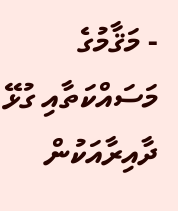- މަޤާމުގެ މަސައްކަތާއި ގުޅޭ ދާއިރާއަކުން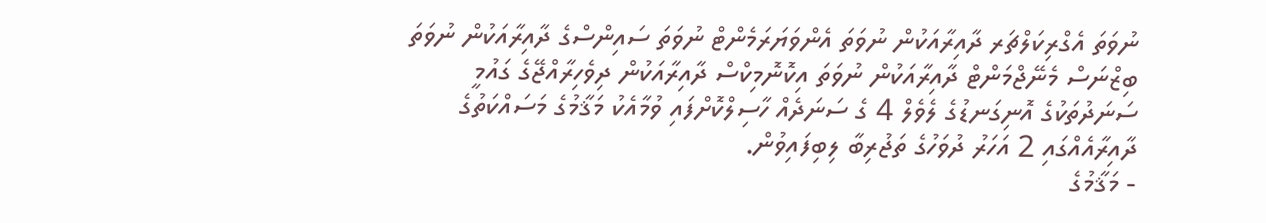ނުވަތަ އެގްރިކަލްޗަރ ދާއިރާއަކުން ނުވަތަ އެންވަޔަރަމެންޓް ނުވަތަ ސައިންސްގެ ދާއިރާއަކުން ނުވަތަ ބިޒްނަސް މެނޭޖްމަންޓް ދާއިރާއަކުން ނުވަތަ އިކޮނޮމިކްސް ދާއިރާއަކުން ދިވެހިރާއްޖޭގެ ގައުމީ ސަނަދުތަކުގެ އޮނިގަނޑުގެ ލެވެލް 4 ގެ ސަނަދެއް ހާސިލްކޮށްފައި ވުމާއެކު މަޤާމުގެ މަސައްކަތުގެ ދާއިރާއެއްގައި 2 އަހަރު ދުވަހުގެ ތަޖުރިބާ ލިބިފައިވުން.
- މަޤާމުގެ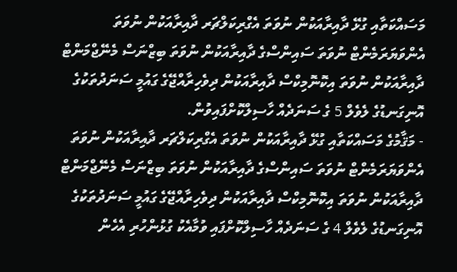މަސައްކަތާއި ގުޅޭ ދާއިރާއަކުން ނުވަތަ އެގްރިކަލްޗަރ ދާއިރާއަކުން ނުވަތަ އެންވަޔަރަމެންޓް ނުވަތަ ސައިންސްގެ ދާއިރާއަކުން ނުވަތަ ބިޒްނަސް މެނޭޖްމަންޓް ދާއިރާއަކުން ނުވަތަ އިކޮނޮމިކްސް ދާއިރާއަކުން ދިވެހިރާއްޖޭގެ ގައުމީ ސަނަދުތަކުގެ އޮނިގަނޑުގެ ލެވެލް 5 ގެ ސަނަދެއް ހާސިލްކޮށްފައިވުން.
- މަޤާމުގެ މަސައްކަތާއި ގުޅޭ ދާއިރާއަކުން ނުވަތަ އެގްރިކަލްޗަރ ދާއިރާއަކުން ނުވަތަ އެންވަޔަރަމެންޓް ނުވަތަ ސައިންސްގެ ދާއިރާއަކުން ނުވަތަ ބިޒްނަސް މެނޭޖްމަންޓް ދާއިރާއަކުން ނުވަތަ އިކޮނޮމިކްސް ދާއިރާއަކުން ދިވެހިރާއްޖޭގެ ގައުމީ ސަނަދުތަކުގެ އޮނިގަނޑުގެ ލެވެލް 4 ގެ ސަނަދެއް ހާސިލްކޮށްފައި ވުމާއެކު ގުޅުންހުރި އެހެން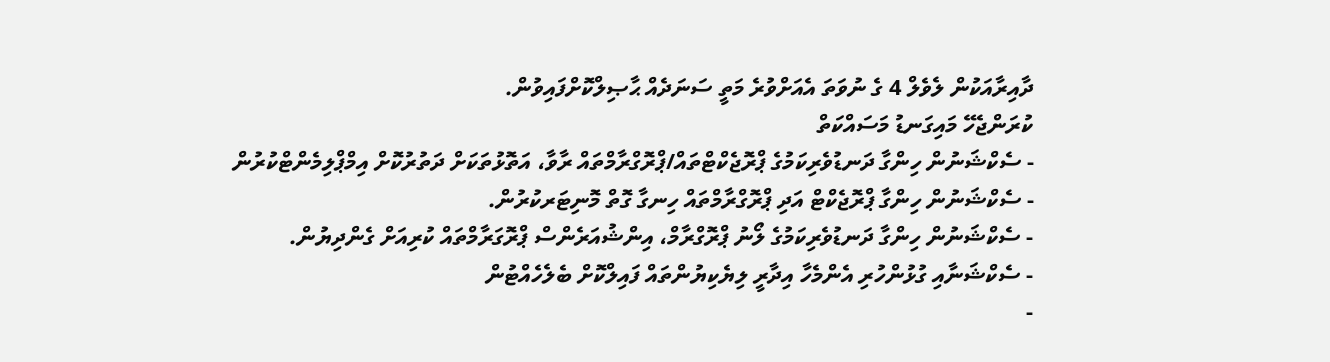ދާއިރާއަކުން ލެވެލް 4 ގެ ނުވަތަ އެއަށްވުރެ މަތީ ސަނަދެއް ޙާޞިލްކޮށްފައިވުން.
ކުރަންޖެހޭ މައިގަނޑު މަސައްކަތް
- ސެކްޝަނުން ހިންގާ ދަނޑުވެރިކަމުގެ ޕްރޮޖެކްޓްތައް/ޕްރޮގްރާމްތައް ރާވާ، އަތޮޅުތަކަށް ދަތުރުކޮށް އިމްޕްލިމެންޓްކުރުން
- ސެކްޝަނުން ހިންގާ ޕްރޮޖެކްޓް އަދި ޕްރޮގްރާމްތައް ހިނގާ ގޮތް މޮނިޓަރކުރުން.
- ސެކްޝަނުން ހިންގާ ދަނޑުވެރިކަމުގެ ލޯނު ޕްރޮގްރާމް، އިންޝުއަރެންސް ޕްރޮގަރާމްތައް ކުރިއަށް ގެންދިޔުން.
- ސެކްޝަނާއި ގުޅުންހުރި އެންމެހާ އިދާރީ ލިޔެކިޔުންތައް ފައިލްކޮށް ބެލެހެއްޓުން
-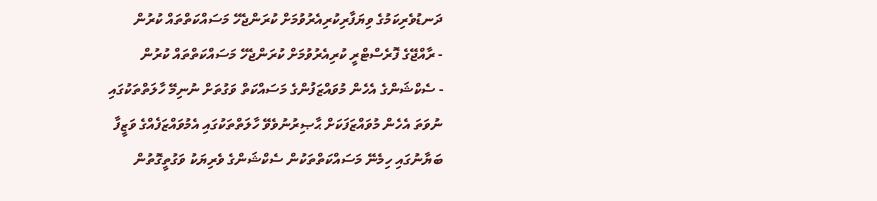ދަނޑުވެރިކަމުގެ ވިޔަފާރިކުރިއެރުވުމަށް ކުރަންޖެހޭ މަސައްކަތްތައް ކުރުން
- ރާއްޖޭގެ ފޮރެސްޓްރީ ކުރިއެރުވުމަށް ކުރަންޖެހޭ މަސައްކަތްތައް ކުރުން
- ސެކްޝަންގެ އެހެން މުވައްޒަފުންގެ މަސައްކަތް ވަގުތަށް ނުނިމޭ ހާލަތްތަކުގައި ނުވަތަ އެހެން މުވައްޒަފަކަށް ޙާޞިރުނުވެވޭ ހާލަތްތަކުގައި އެމުވައްޒަފެއްގެ ވަޒީފާ ބަޔާނުގައި ހިމެނޭ މަސައްކަތްތަކުން ސެކްޝަންގެ ވެރިޔަކު ވަގުތީގޮތުން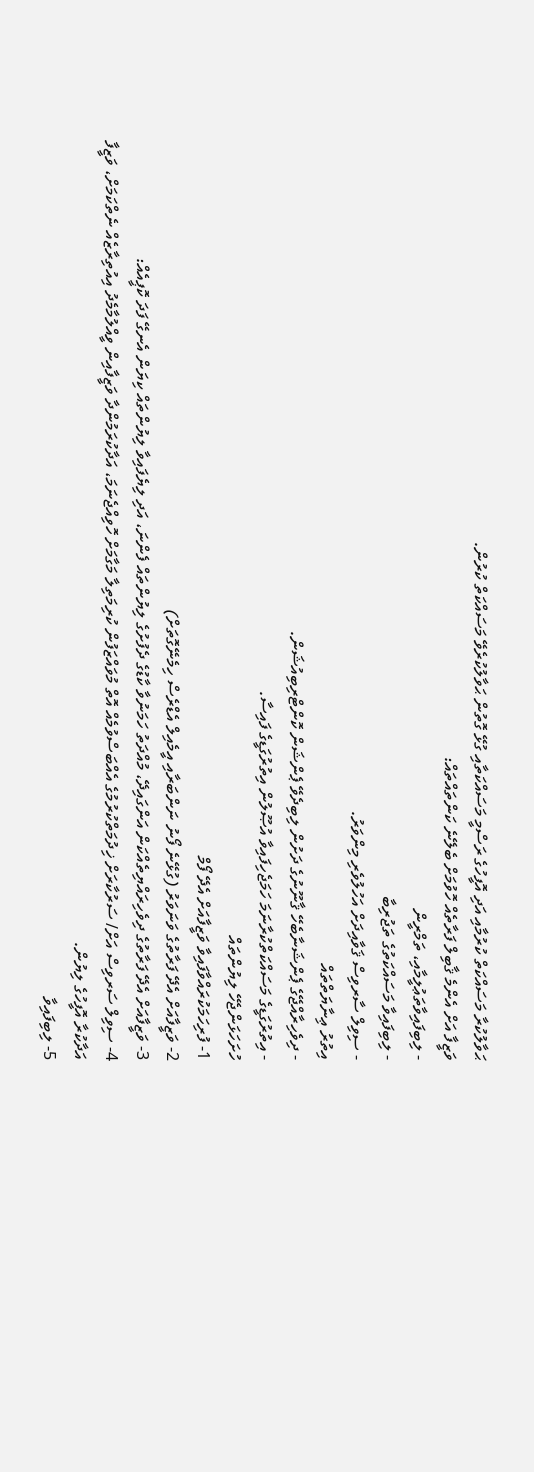ޙަވާލުކުރާ މަސައްކަތް ކުރުމާއި އަދި އޮފީހުގެ ރަސްމީ މަސައްކަތާއި ގުޅޭ ގޮތުން ޙަވާލުކުރެވޭ މަސައްކަތް ކުރުން.
ވަޒީފާ އަށް އެންމެ ޤާބިލް ފަރާތެއް ހޮވުމަށް ބެލޭނެ ކަންތައްތައް:
- ލިބިފައިވާތަޢުލީމާއި، ތަމްރީން
- ލިބިފައިވާ މަސައްކަތުގެ ތަޖުރިބާ
- ސިވިލް ސާރވިސް ޤަވާއިދަށް އަހުލުވެރި މިންވަރު.
އިތުރު ޢިނާޔަތްތައް
- ދިވެހިރާއްޖޭގެ ޕެންޝަނާބެހޭ ޤާނޫނުގެ ދަށުން ލިބިދެވޭ ޕެންޝަން ކޮންޓްރިބިއުޝަން.
- އިތުރުގަޑީގެ މަސައްކަތްކުރާނަމަ ހަމަޖެހިފައިވާ އުޞޫލުން އިތުރުގަޑީގެ ފައިސާ.
ހުށަހަޅަންޖެހޭ ލިޔުންތައް
1- ފުރިހަމަކުރައްވާފައިވާ ވަޒީފާއަށް އެދޭ ފޯމް
2- ވަޒީފާއަށް އެދޭ ފަރާތުގެ ވަނަވަރު (ގުޅޭނެ ފޯނު ނަންބަރާއި އީމެއިލް އެޑްރެސް ހިމެނޭގޮތަށް)
3- ވަޒީފާއަށް އެދޭ ފަރާތުގެ ދިވެހިރައްޔިތެއްކަން އަންގައިދޭ، މުއްދަތު ހަމަނުވާ ކާޑުގެ ދެފުށުގެ ލިޔުންތައް ފެންނަ، އަދި ލިޔެފައިވާ ލިޔުންތައް ކިޔަން އެނގޭ ފަދަ ކޮޕީއެއް:
4- ސިވިލް ސަރވިސް އަށް/ ސަރުކާރަށް ޚިދުމަތްކުރުމުގެ އެއްބަސްވުމެއް އޮތް މުވައްޒަފުން ކުރިމަތިލާ މަގާމަށް ހޮވިއްޖެނަމަ، އަދާކުރަމުންދާ ވަޒީފާއިން ވީއްލުމާމެދު އިއުތިރާޒެއް ނެތްކަމަށް، ވަޒީފާ އަދާކުރާ އޮފީހުގެ ލިޔުން.
5- ލިބިފައިވާ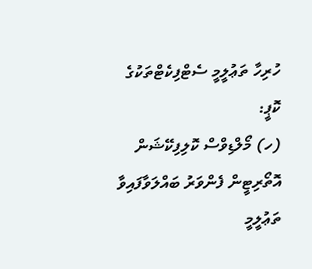ހުރިހާ ތަޢުލީމީ ސެޓްފިކެޓްތަކުގެ ކޮޕީ:
(ހ) މޯލްޑިވްސް ކޮލިފިކޭޝަން އޮތޯރިޓީން ފެންވަރު ބައްލަވާފައިވާ ތަޢުލީމީ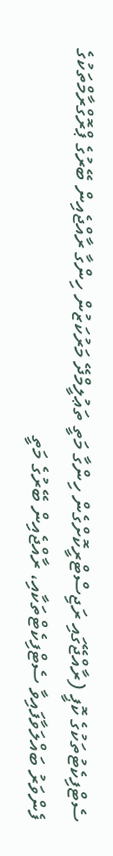ސެޓްފިކެޓުތަކުގެ ކޮޕީ (ރާއްޖޭގައި ރަޖިސްޓްރީކޮށްގެން ހިންގާ މަތީ ތަޢުލީމްދޭ މަރުކަޒުން ހިންގާ ރާއްޖެއިން ބޭރުގެ ޕްރޮގްރާމްތަކުގެ ފެންވަރު ބައްލަވާފައިވާ ސެޓްފިކެޓްތަކާއި، ރާއްޖެއިން ބޭރުގެ މަތީ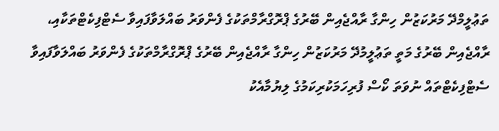ތަޢުލީމްދޭ މަރުކަޒުން ހިންގާ ރާއްޖެއިން ބޭރުގެ ޕްރޮގްރާމްތަކުގެ ފެންވަރު ބައްލަވާފައިވާ ސެޓްފިކެޓްތަކާއި، ރާއްޖެއިން ބޭރުގެ މަތީ ތަޢުލީމުދޭ މަރުކަޒުން ހިންގާ ރާއްޖެއިން ބޭރުގެ ޕްރޮގްރާމްތަކުގެ ފެންވަރު ބައްލަވާފައިވާ ސެޓްފިކެޓްތައް ނުވަތަ ކޯސް ފުރިހަމަކުރިކަމުގެ ލިޔުމާއެކު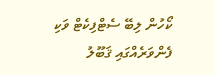ކޯހުން ލިބޭ ސެޓްފިކެޓް ވަކި ފެންވަރެއްގައި ޤަބޫލު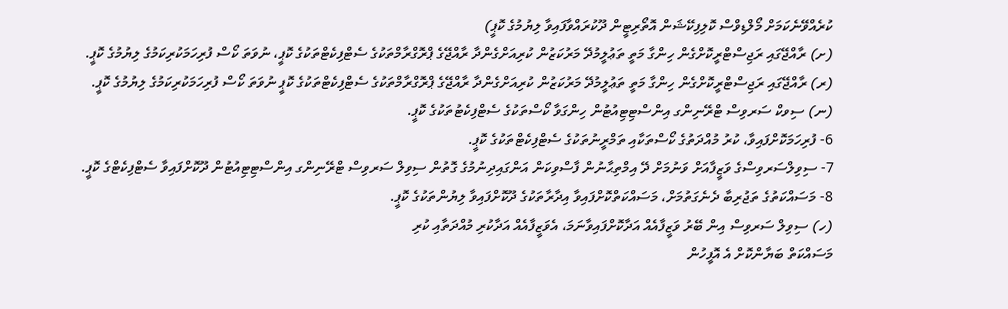ކުރެއްވޭނެކަމަށް މޯލްޑިވްސް ކޮލިފިކޭޝަން އޮތޯރިޓީން ދޫކުރައްވާފައިވާ ލިޔުމުގެ ކޮޕީ)
(ށ) ރާއްޖޭގައި ރަޖިސްޓްރީކޮށްގެން ހިންގާ މަތީ ތަޢުލީމުދޭ މަރުކަޒުން ކުރިއަށްގެންދާ ރާއްޖޭގެ ޕްރޮގްރާމްތަކުގެ ސެޓްފިކެޓްތަކުގެ ކޮޕީ، ނުވަތަ ކޯސް ފުރިހަމަކުރިކަމުގެ ލިޔުމުގެ ކޮޕީ.
(ރ) ރާއްޖޭގައި ރަޖިސްޓްރީކޮށްގެން ހިންގާ މަތީ ތަޢުލީމުދޭ މަރުކަޒުން ކުރިއަށްގެންދާ ރާއްޖޭގެ ޕްރޮގްރާމްތަކުގެ ސެޓްފިކެޓްތަކުގެ ކޮޕީ ނުވަތަ ކޯސް ފުރިހަމަކުރިކަމުގެ ލިޔުމުގެ ކޮޕީ.
(ނ) ސިވކް ސަރވިސް ޓްރޭނިންގ އިންސްޓިޓިއުޓުން ހިންގަވާ ކޯސްތަކުގެ ސެޓްފިކެޓުތަކުގެ ކޮޕީ.
6- ފުރިހަމަކޮށްފައިވާ، ކުރު މުއްދަތުގެ ކޯސްތަކާއި ތަމްރީނުތަކުގެ ސެޓްފިކެޓްތަކުގެ ކޮޕީ.
7- ސިވިލްސަރވިސްގެ ވަޒީފާއަށް ވަނުމަށް ދޭ އިމްތިޙާނުން ފާސްވިކަން އަންގައިދިނުމުގެ ގޮތުން ސިވިލް ސަރވިސް ޓްރޭނިންގ އިންސްޓިޓިއުޓުން ދޫކޮށްފައިވާ ސެޓްފިކެޓްގެ ކޮޕީ.
8- މަސައްކަތުގެ ތަޖުރިބާ ދެނެގަތުމަށް، މަސައްކަތްކޮށްފައިވާ އިދާރާތަކުގެ ދޫކޮށްފައިވާ ލިޔުންތަކުގެ ކޮޕީ.
(ހ) ސިވިލް ސަރވިސް އިން ބޭރު ވަޒީފާއެއް އަދާކޮށްފައިވާނަމަ، އެވަޒީފާއެއް އަދާކުރި މުއްދަތާއި ކުރި
މަސައްކަތް ބަޔާންކޮށް އެ އޮފީހުން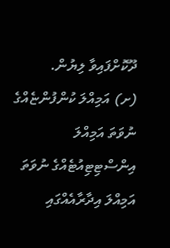ދޫކޮށްފައިވާ ލިޔުން.
(ށ) އަމިއްލަ ކުންފުންޏެއްގެ ނުވަތަ އަމިއްލަ އިންސްޓިޓިއުޓެއްގެ ނުވަތަ އަމިއްލަ އިދާރާއެއްގައި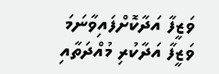ވަޒީފާ އަދާކޮށްފައިވާނަމަ ވަޒީފާ އަދާކުރި މުއްދަތާއި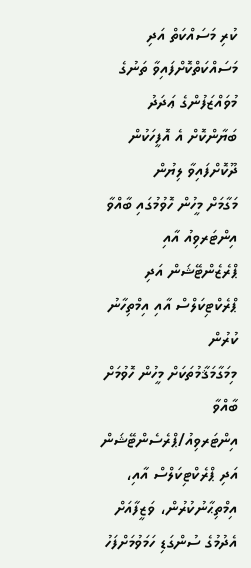ކުރި މަސައްކަތް އަދި މަސައްކަތްކޮށްފައިވާ ތަނުގެ
މުވައްޒަފުންގެ ޢަދަދު ބަޔާންކޮށް އެ އޮފީހަކުން ދޫކޮށްފައިވާ ލިޔުން
މަގާމަށް މީހުން ހޮވުމުގައި ބާއްވާ އިންޓަރވިއު އާއި ޕްރެޒެންޓޭޝަން އަދި ޕްރެކްޓިކަލްސް އާއި އިމްތިހާނު ކުރުން
މިމަގާމަޤާމުތަކަށް މީހުން ހޮވުމަށް ބާއްވާ އިންޓަރވިއު/ޕްރެސެންޓޭޝަން އަދި ޕްރެކްޓިކަލްސް އާއި، އިމްތިޙާނުކުރުން، ވަޒީފާއަށް އެދުމުގެ ސުންގަޑި ހަމަވުމަށްފަހު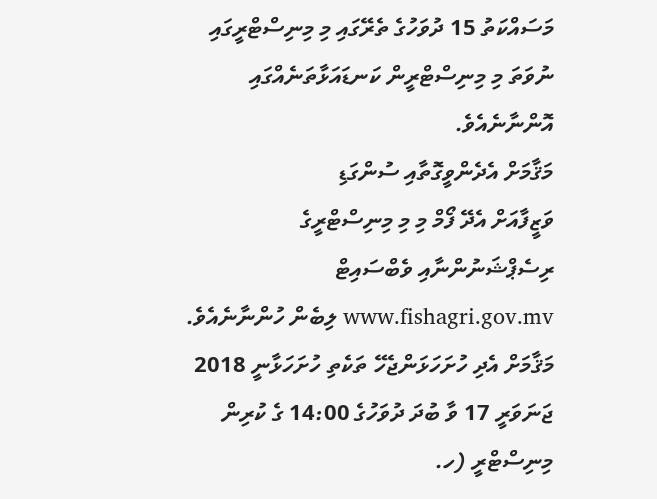މަސައްކަތު 15 ދުވަހުގެ ތެރޭގައި މި މިނިސްޓްރީގައި ނުވަތަ މި މިނިސްޓްރީން ކަނޑައަޅާތަނެއްގައި އޮންނާނެއެވެ.
މަޤާމަށް އެދެންވީގޮތާއި ސުންގަޑި
ވަޒީފާއަށް އެދޭ ފޯމް މި މި މިނިސްޓްރީގެ ރިސެޕްޝަނުންނާއި ވެބްސައިޓް www.fishagri.gov.mv ލިބެން ހުންނާނެއެވެ. މަޤާމަށް އެދި ހުށަހަޅަންޖެހޭ ތަކެތި ހުށަހަޅާނީ 2018 ޖަނަވަރީ 17 ވާ ބުދަ ދުވަހުގެ 14:00 ގެ ކުރިން މިނިސްޓްރީ (ހ.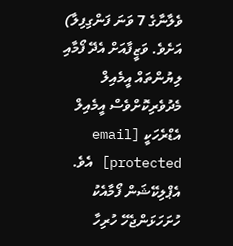ވެލާނާގެ 7 ވަނަ ފަންގިފިލާ) އަށެވެ. ވަޒީފާއަށް އެދޭ ފޯމާއި ލިޔުންތައް އީމެއިލް މެދުވެރިކޮށްވެސް އީމެއިލް އެޑްރެހަކީ [email protected] އެވެ. އެޕްލިކޭޝަން ފޯމާއެކު ހުށަހަޅަންޖެހޭ ހުރިހާ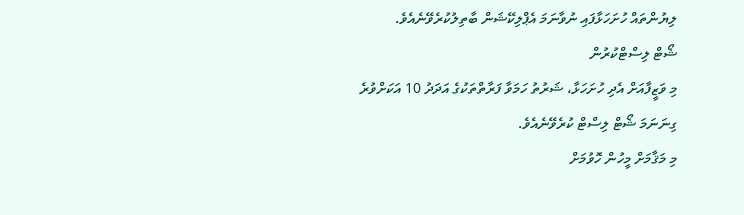ލިޔުންތައް ހުށަހަޅާފައި ނުވާނަމަ އެޕްލިކޭޝަން ބާތިލުކުރެވޭނެއެވެ.
ޝޯޓް ލިސްޓްކުރުން
މި ވަޒީފާއަށް އެދި ހުށަހަޅާ، ޝަރުތު ހަމަވާ ފަރާތްތަކުގެ އަދަދު 10 އަކަށްވުރެ ގިނަނަމަ ޝޯޓް ލިސްޓް ކުރެވޭނެއެވެ.
މި މަޤާމަށް މީހުން ހޮވުމަށް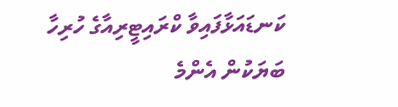ކަނޑައަޅާފައިވާ ކްރައިޓީރިއާގެ ހުރިހާ ބަޔަކުން އެންމެ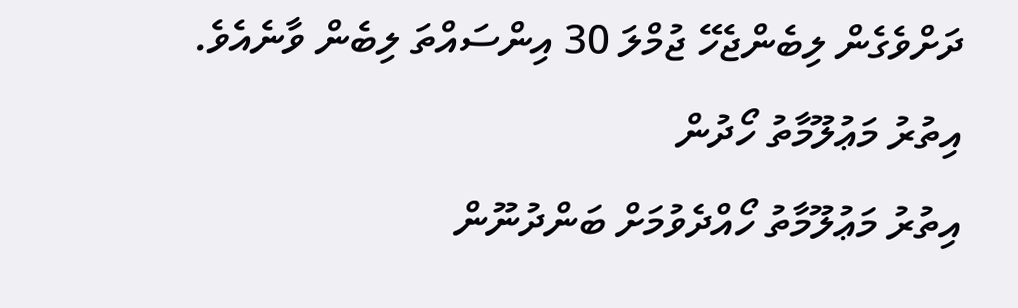ދަށްވެގެން ލިބެންޖެހޭ ޖުމްލަ 30 އިންސައްތަ ލިބެން ވާނެއެވެ.
އިތުރު މަޢުލޫމާތު ހޯދުން
އިތުރު މަޢުލޫމާތު ހޯއްދެވުމަށް ބަންދުނޫން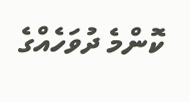ކޮންމެ ދުވަހެއްގެ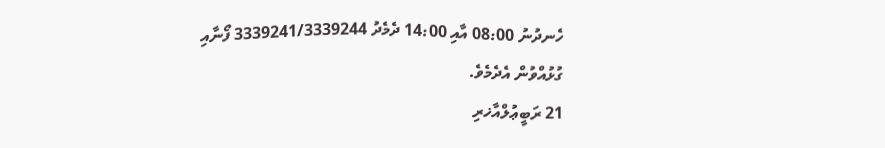ހެނދުނު 08:00 އާއި 14:00 ދެމެދު 3339241/3339244 ފޯނާއި ގުޅުއްވުން އެދެމެވެ.
21 ރަބީޢުލްއާޚރި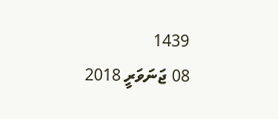1439
08 ޖަނަވަރީ 2018